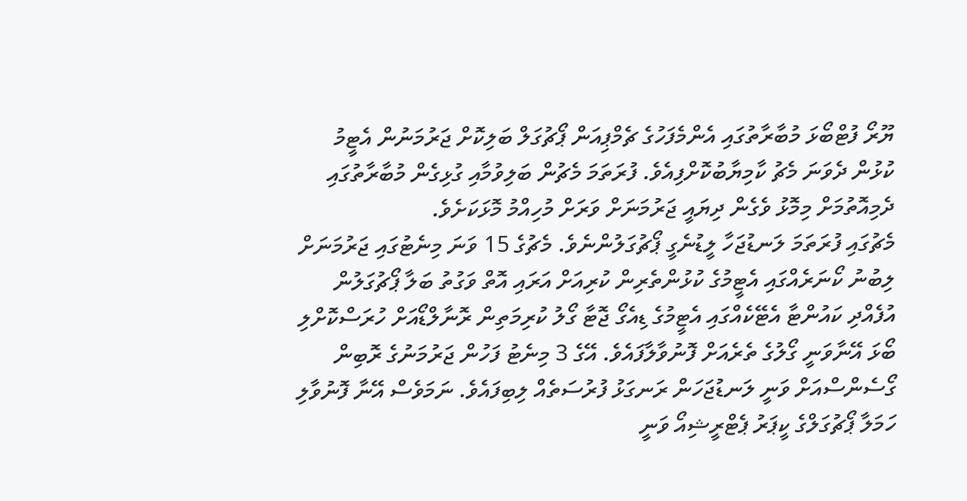ޔޫރޯ ފުޓްބޯޅަ މުބާރާތުގައި އެންމެފަހުގެ ޗެމްޕިއަން ޕޯޗުގަލް ބަލިކޮށް ޖަރުމަނުން އެޓީމު ކުޅުން ދެވަނަ މެޗު ކާމިޔާބުކޮށްފިއެވެ. ފުރަތަމަ މެޗުން ބަލިވުމާއި ގުޅިގެން މުބާރާތުގައި ދެމިއޮތުމަށް މިމޮޅު ވެގެން ދިޔައީ ޖަރުމަނަށް ވަރަށް މުހިއްމު މޮޅަކަށެވެ.
މެޗުގައި ފުރަތަމަ ލަނޑުޖަހާ ލީޑުނެގީ ޕޯޗުގަލުންނެވެ. މެޗުގެ 15 ވަނަ މިނެޓުގައި ޖަރުމަނަށް ލިބުނު ކޯނަރެއްގައި އެޓީމުގެ ކުޅުންތެރިން ކުރިއަށް އަރައި އޮތް ވަގުތު ބަލާ ޕޯޗުގަލުން އުފެއްދި ކައުންޓާ އެޓޭކެއްގައި އެޓީމުގެ ޑިއެގޯ ޖޮޓާ ގޯލު ކުރިމަތިން ރޮނާލްޑޯއަށް ހުރަސްކޮށްލި ބޯޅަ އޭނާވަނީ ގޯލުގެ ތެރެއަށް ފޮނުވާލާފައެވެ. އޭގެ 3 މިނެޓު ފަހުން ޖަރުމަނުގެ ރޮބިން ގޯސެންސްއަށް ވަނީ ލަނޑުޖަހަން ރަނގަޅު ފުރުސަތެއް ލިބިފައެވެ. ނަމަވެސް އޭނާ ފޮނުވާލި ހަމަލާ ޕޯޗުގަލްގެ ކީޕަރު ޕެޓްރީޝިއޯ ވަނީ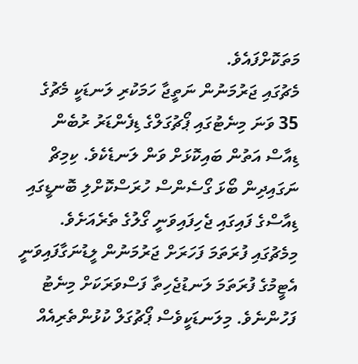މަތަކޮށްފައެވެ.
މެޗުގައި ޖަރުމަނުން ނަތީޖާ ހަމަކުރި ލަނޑަކީ މެޗުގެ 35 ވަނަ މިނެޓުގައި ޕޯޗުގަލްގެ ޑިފެންޑަރު ރުބެން ޑިއާސް އަތުން ބައިކޮޅަށް ވަން ލަނޑެކެވެ. ކިމިޗް ނަގައިދިން ބޯޅަ ގޯސެންސް ހުރަސްކޮށްލި ބޮނޑީގައި ޑިއާސްގެ ފައިގައި ޖެހިފައިވަނީ ގޯލުގެ ތެރެއަށެވެ. މިމެޗުގައި ފުރަތަމަ ފަހަރަށް ޖަރުމަނުން ލީޑުނަގާފައިވަނީ އެޓީމުގެ ފުރަތަމަ ލަނޑުޖެހިތާ ފަސްވަރަކަށް މިނެޓު ފަހުންނެވެ. މިލަނޑަކީވެސް ޕޯޗުގަލް ކުޅުންތެރިއެއް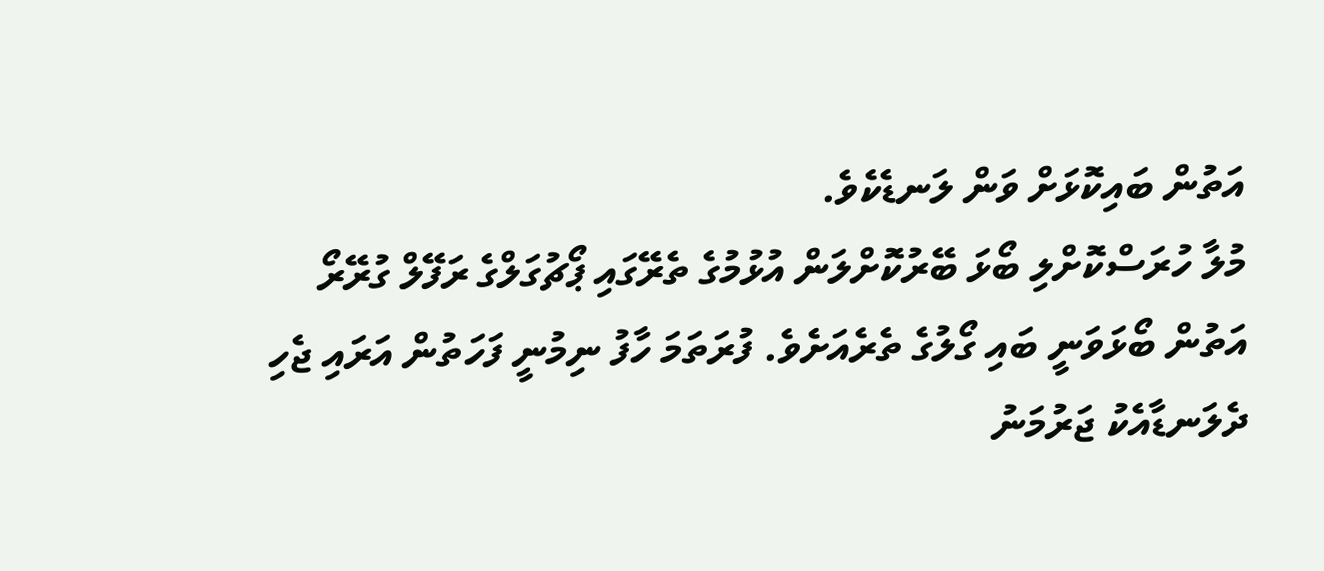އަތުން ބައިކޮޅަށް ވަން ލަނޑެކެވެ.
މުލާ ހުރަސްކޮށްލި ބޯޅަ ބޭރުކޮށްލަން އުޅުމުގެ ތެރޭގައި ޕޯޗުގަލްގެ ރަފޭލް ގުރޭރޯ އަތުން ބޯޅަވަނީ ބައި ގޯލުގެ ތެރެއަށެވެ. ފުރަތަމަ ހާފު ނިމުނީ ފަހަތުން އަރައި ޖެހި ދެލަނޑާއެކު ޖަރުމަނު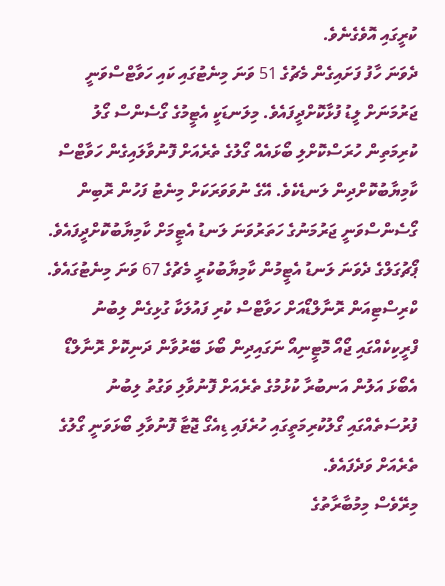ކުރީގައި އޮވެގެނެވެ.
ދެވަނަ ހާފު ފަށައިގެން މެޗުގެ 51 ވަނަ މިނެޓުގައި ކައި ހަވާޓްސްވަނީ ޖަރުމަނަށް ލީޑު ފުޅާކޮށްދީފައެވެ. މިލަނޑަކީ އެޓީމުގެ ގޯސެންސް ގޯލު ކުރިމަތިން ހުރަސްކޮށްލި ބޯޅައެއް ގޯލުގެ ތެރެއަށް ފޮނުވާލައިގެން ހަވާޓްސް ކާމިޔާބުކޮށްދިން ލަނޑެކެވެ. އޭގެ ނުވަވަރަކަށް މިނެޓު ފަހުން ރޮބިން ގޯސެންސްވަނީ ޖަރުމަނުގެ ހަތަރުވަނަ ލަނޑު އެޓީމަށް ކާމިޔާބުކޮށްދީފައެވެ.
ޕޯޗުގަލްގެ ދެވަނަ ލަނޑު އެޓީމުން ކާމިޔާބުކުރީ މެޗުގެ 67 ވަނަ މިނެޓުގައެވެ. ކްރިސްޓިއަން ރޮނާލްޑޯއަށް ހަވާޓްސް ކުރި ފައުލަކާ ގުޅިގެން ލިބުނު ފްރީކިކެއްގައި ޖޯއޯ މޮޓީނިއޯ ނަގައިދިން ބޯޅަ ބޭރުވާން ދަނިކޮށް ރޮނާލްޑޯ އެބޯޅަ އަލުން އަނބުރާ ކުޅުމުގެ ތެރެއަށް ފޮނުވާލި ވަގުތު ލިބުނު ފުރުސަތެއްގައި ގޯލުކުރިމަތީގައި ހުރެފައި ޑިއެގޯ ޖޮޓާ ފޮނުވާލި ބޯޅަވަނީ ގޯލުގެ ތެރެއަށް ވަދެފައެވެ.
މިރޭވެސް މިމުބާރާތުގެ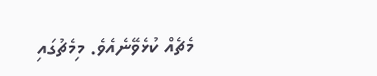މެޗެއް ކުޅެވޭނެއެވެ. މިމެޗުގައި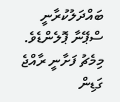ބައްދަލުކުރާނީ ސްޕޭނާ ޕޮލެންޑެވެ. މިމެޗު ފަށާނީ ރާއްޖެ ގަޑިން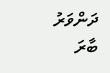ދަންވަރު ބާރަ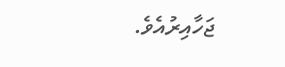ޖަހާއިރުއެވެ.